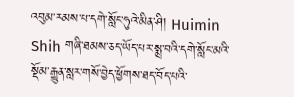འབུམ་རམས་པ་དགེ་སློང་ཧུའེ་མིན་ཤི། Huimin Shih གཞི་ཐམས་ཅད་ཡོད་པར་སྨྲ་བའི་དགེ་སློང་མའི་སྡོམ་རྒྱུན་སླར་གསོ་བྱེད་ཕྱོགས་ཐད་བོད་པའི་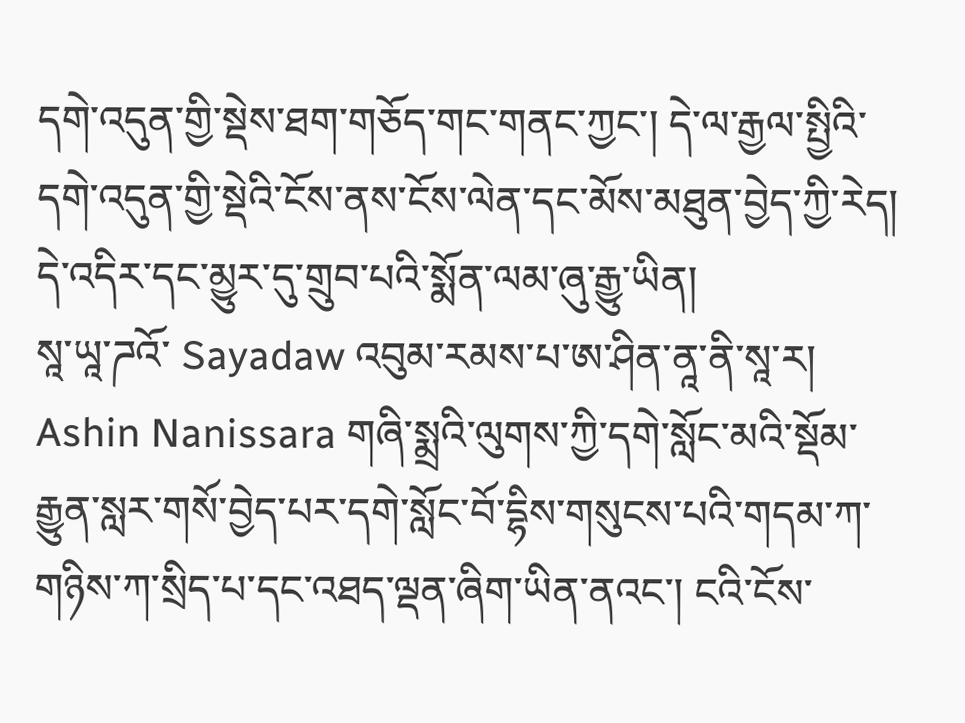དགེ་འདུན་གྱི་སྡེས་ཐག་གཅོད་གང་གནང་ཀྱང་། དེ་ལ་རྒྱལ་སྤྱིའི་དགེ་འདུན་གྱི་སྡེའི་ངོས་ནས་ངོས་ལེན་དང་མོས་མཐུན་བྱེད་ཀྱི་རེད། དེ་འདིར་དང་མྱུར་དུ་གྲུབ་པའི་སྨོན་ལམ་ཞུ་རྒྱུ་ཡིན།
སཱ་ཡཱ་ཌའོ་ Sayadaw འབུམ་རམས་པ་ཨ་ཤིན་ནཱ་ནི་སཱ་ར། Ashin Nanissara གཞི་སྨྲའི་ལུགས་ཀྱི་དགེ་སློང་མའི་སྡོམ་རྒྱུན་སླར་གསོ་བྱེད་པར་དགེ་སློང་བོ་དྷིས་གསུངས་པའི་གདམ་ཀ་གཉིས་ཀ་སྲིད་པ་དང་འཐད་ལྡན་ཞིག་ཡིན་ནའང་། ངའི་ངོས་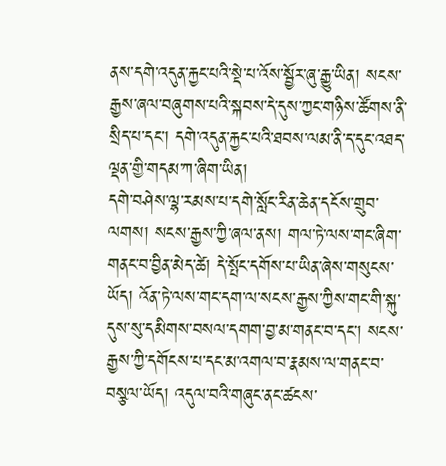ནས་དགེ་འདུན་རྐྱང་པའི་སྡེ་པ་འོས་སྦྱོར་ཞུ་རྒྱུ་ཡིན། སངས་རྒྱས་ཞལ་བཞུགས་པའི་སྐབས་དེ་དུས་ཀྱང་གཉིས་ཚོགས་ནི་སྲིད་པ་དང་། དགེ་འདུན་རྐྱང་པའི་ཐབས་ལམ་ནི་ད་དུང་འཐད་ལྡན་གྱི་གདམ་ཀ་ཞིག་ཡིན།
དགེ་བཤེས་ལྷ་རམས་པ་དགེ་སློང་རིན་ཆེན་དངོས་གྲུབ་ལགས། སངས་རྒྱས་ཀྱི་ཞལ་ནས། གལ་ཏེ་ལས་གང་ཞིག་གནང་བ་བྱིན་མེད་ཚེ། དེ་སྤོང་དགོས་པ་ཡིན་ཞེས་གསུངས་ཡོད། འོན་ཏེ་ལས་གང་དག་ལ་སངས་རྒྱས་ཀྱིས་གང་གི་སྐུ་དུས་སུ་དམིགས་བསལ་དགག་བྱ་མ་གནང་བ་དང་། སངས་རྒྱས་ཀྱི་དགོངས་པ་དང་མ་འགལ་བ་རྣམས་ལ་གནང་བ་བསྩལ་ཡོད། འདུལ་བའི་གཞུང་ནང་ཚངས་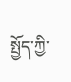སྤྱོད་ཀྱི་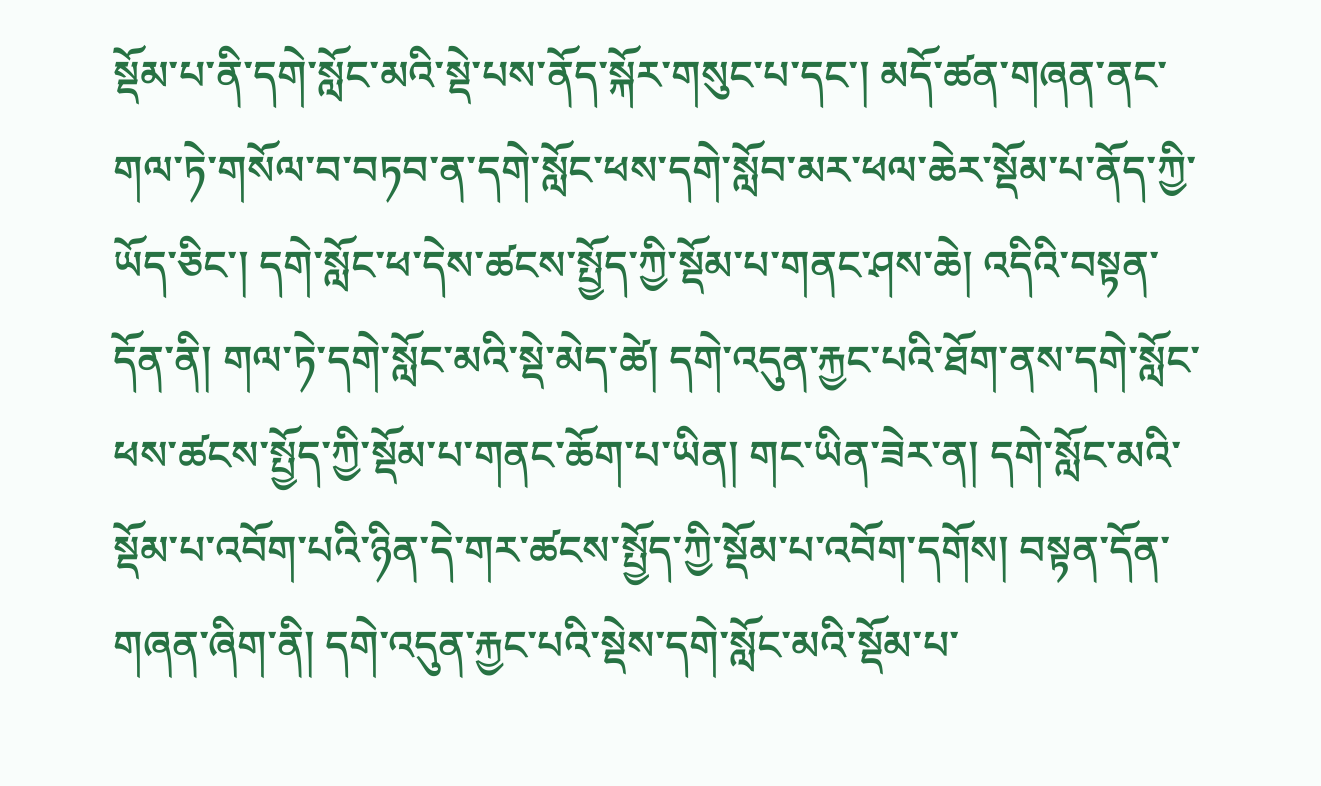སྡོམ་པ་ནི་དགེ་སློང་མའི་སྡེ་པས་ནོད་སྐོར་གསུང་པ་དང་། མདོ་ཚན་གཞན་ནང་གལ་ཏེ་གསོལ་བ་བཏབ་ན་དགེ་སློང་ཕས་དགེ་སློབ་མར་ཕལ་ཆེར་སྡོམ་པ་ནོད་ཀྱི་ཡོད་ཅིང་། དགེ་སློང་ཕ་དེས་ཚངས་སྤྱོད་ཀྱི་སྡོམ་པ་གནང་ཤས་ཆེ། འདིའི་བསྟན་དོན་ནི། གལ་ཏེ་དགེ་སློང་མའི་སྡེ་མེད་ཚེ། དགེ་འདུན་རྐྱང་པའི་ཐོག་ནས་དགེ་སློང་ཕས་ཚངས་སྤྱོད་ཀྱི་སྡོམ་པ་གནང་ཆོག་པ་ཡིན། གང་ཡིན་ཟེར་ན། དགེ་སློང་མའི་སྡོམ་པ་འབོག་པའི་ཉིན་དེ་གར་ཚངས་སྤྱོད་ཀྱི་སྡོམ་པ་འབོག་དགོས། བསྟན་དོན་གཞན་ཞིག་ནི། དགེ་འདུན་རྐྱང་པའི་སྡེས་དགེ་སློང་མའི་སྡོམ་པ་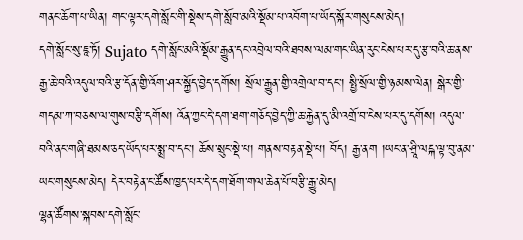གནང་ཆོག་པ་ཡིན། གང་ལྟར་དགེ་སློང་གི་སྡེས་དགེ་སློབ་མའི་སྡོམ་པ་འབོག་པ་ཡོད་སྐོར་གསུངས་མེད།
དགེ་སློང་སུ་ཇཱ་ཏོ། Sujato དགེ་སློང་མའི་སྡོམ་རྒྱུན་དང་འབྲེལ་བའི་ཐབས་ལམ་གང་ཡིན་རུང་ངེས་པར་དུ་རྩ་བའི་ཆ་ནས་རྒྱ་ཆེ་བའི་འདུལ་བའི་རྩ་དོན་གྱི་འོག་ཤར་སྐྱོད་བྱེད་དགོས། སྲོལ་རྒྱུན་གྱི་འགྲེལ་བ་དང་། སྤྱི་སྲོལ་གྱི་ཉམས་ལེན། སྒེར་གྱི་གདམ་ཀ་བཅས་ལ་གུས་བརྩི་དགོས། འོན་ཀྱང་དེ་དག་ཐག་གཅོད་བྱེད་ཀྱི་ཆ་རྐྱེན་དུ་མི་འགྲོ་བ་ངེས་པར་དུ་དགོས། འདུལ་བའི་ནང་གཞི་ཐམས་ཅད་ཡོད་པར་སྨྲ་བ་དང་། ཆོས་སྲུང་སྡེ་པ། གནས་བརྟན་སྡེ་པ། བོད། རྒྱ་ནག །ཡང་ན་ཤྲཱི་ལངྐ་ལྟ་བུ་ནམ་ཡང་གསུངས་མེད། དེར་བརྟེན་ང་ཚོས་ཁྱད་པར་དེ་དག་ཐོག་གལ་ཆེན་པོ་བརྩི་རྒྱུ་མེད།
ལྷན་ཚོགས་སྐབས་དགེ་སློང་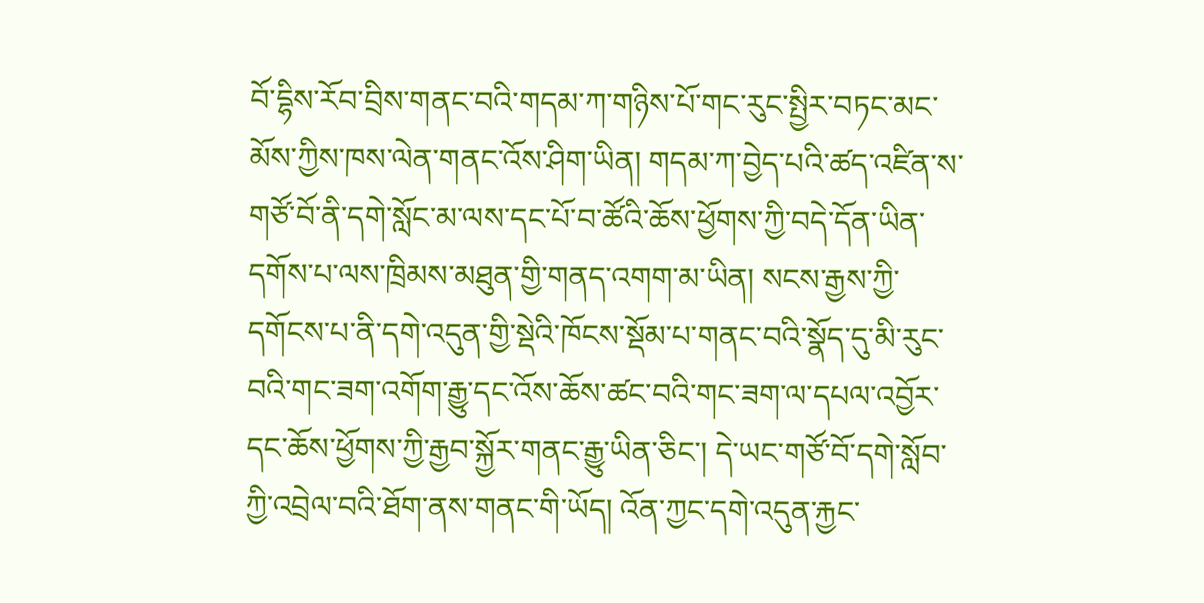བོ་དྷིས་རོབ་བྲིས་གནང་བའི་གདམ་ཀ་གཉིས་པོ་གང་རུང་སྤྱིར་བཏང་མང་མོས་ཀྱིས་ཁས་ལེན་གནང་འོས་ཤིག་ཡིན། གདམ་ཀ་བྱེད་པའི་ཚད་འཛིན་ས་གཙོ་བོ་ནི་དགེ་སློང་མ་ལས་དང་པོ་བ་ཚོའི་ཆོས་ཕྱོགས་ཀྱི་བདེ་དོན་ཡིན་དགོས་པ་ལས་ཁྲིམས་མཐུན་གྱི་གནད་འགག་མ་ཡིན། སངས་རྒྱས་ཀྱི་དགོངས་པ་ནི་དགེ་འདུན་གྱི་སྡེའི་ཁོངས་སྡོམ་པ་གནང་བའི་སྣོད་དུ་མི་རུང་བའི་གང་ཟག་འགོག་རྒྱུ་དང་འོས་ཆོས་ཚང་བའི་གང་ཟག་ལ་དཔལ་འབྱོར་དང་ཆོས་ཕྱོགས་ཀྱི་རྒྱབ་སྐྱོར་གནང་རྒྱུ་ཡིན་ཅིང་། དེ་ཡང་གཙོ་བོ་དགེ་སློབ་ཀྱི་འབྲེལ་བའི་ཐོག་ནས་གནང་གི་ཡོད། འོན་ཀྱང་དགེ་འདུན་རྐྱང་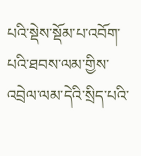པའི་སྡེས་སྡོམ་པ་འབོག་པའི་ཐབས་ལམ་གྱིས་འབྲེལ་ལམ་དེའི་སྲིད་པའི་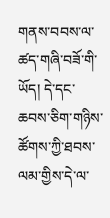གནས་བབས་ལ་ཚད་གཞི་བཟོ་གི་ཡོད། དེ་དང་ཆབས་ཅིག་གཉིས་ཚོགས་ཀྱི་ཐབས་ལམ་གྱིས་དེ་ལ་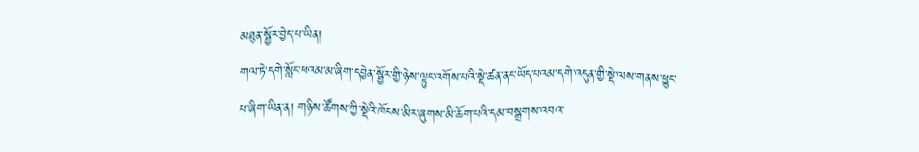མཐུན་སྦྱོར་བྱེད་པ་ཡིན།
གལ་ཏེ་དགེ་སློང་ཕའམ་མ་ཞིག་དབྱེན་སྦྱོར་གྱི་ཉེས་ལྟུང་འགོས་པའི་སྡེ་ཚན་ནང་ཡོད་པའམ་དགེ་འདུན་གྱི་སྡེ་ལས་གནས་ཕྱུང་པ་ཞིག་ཡིན་ན། གཉིས་ཚོགས་ཀྱི་སྡེའི་ཁོངས་མིར་ཞུགས་མི་ཆོག་པའི་དམ་བསྒྲགས་འབའ་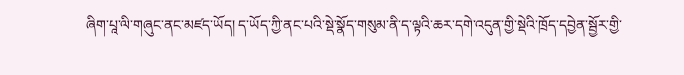ཞིག་པཱ་ལི་གཞུང་ནང་མཛད་ཡོད། ད་ཡོད་ཀྱི་ནང་པའི་སྡེ་སྣོད་གསུམ་ནི་ད་ལྟའི་ཆར་དགེ་འདུན་གྱི་སྡེའི་ཁྲོད་དབྱེན་སྦྱོར་གྱི་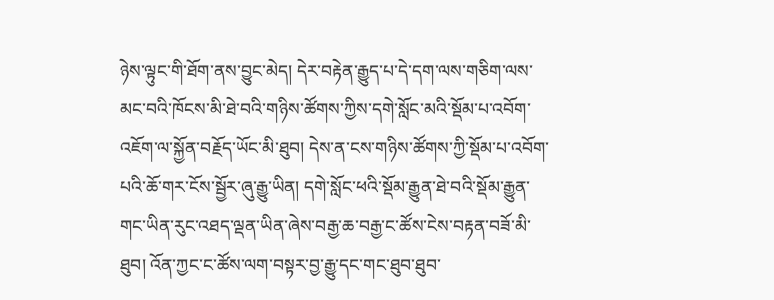ཉེས་ལྟུང་གི་ཐོག་ནས་བྱུང་མེད། དེར་བརྟེན་རྒྱུད་པ་དེ་དག་ལས་གཅིག་ལས་མང་བའི་ཁོངས་མི་ཐེ་བའི་གཉིས་ཚོགས་ཀྱིས་དགེ་སློང་མའི་སྡོམ་པ་འབོག་འཇོག་ལ་སྐྱོན་བརྗོད་ཡོང་མི་ཐུབ། དེས་ན་ངས་གཉིས་ཚོགས་ཀྱི་སྡོམ་པ་འབོག་པའི་ཆོ་གར་ངོས་སྦྱོར་ཞུ་རྒྱུ་ཡིན། དགེ་སློང་ཕའི་སྡོམ་རྒྱུན་ཐེ་བའི་སྡོམ་རྒྱུན་གང་ཡིན་རུང་འཐད་ལྡན་ཡིན་ཞེས་བརྒྱ་ཆ་བརྒྱ་ང་ཚོས་ངེས་བརྟན་བཟོ་མི་ཐུབ། འོན་ཀྱང་ང་ཚོས་ལག་བསྟར་བྱ་རྒྱུ་དང་གང་ཐུབ་ཐུབ་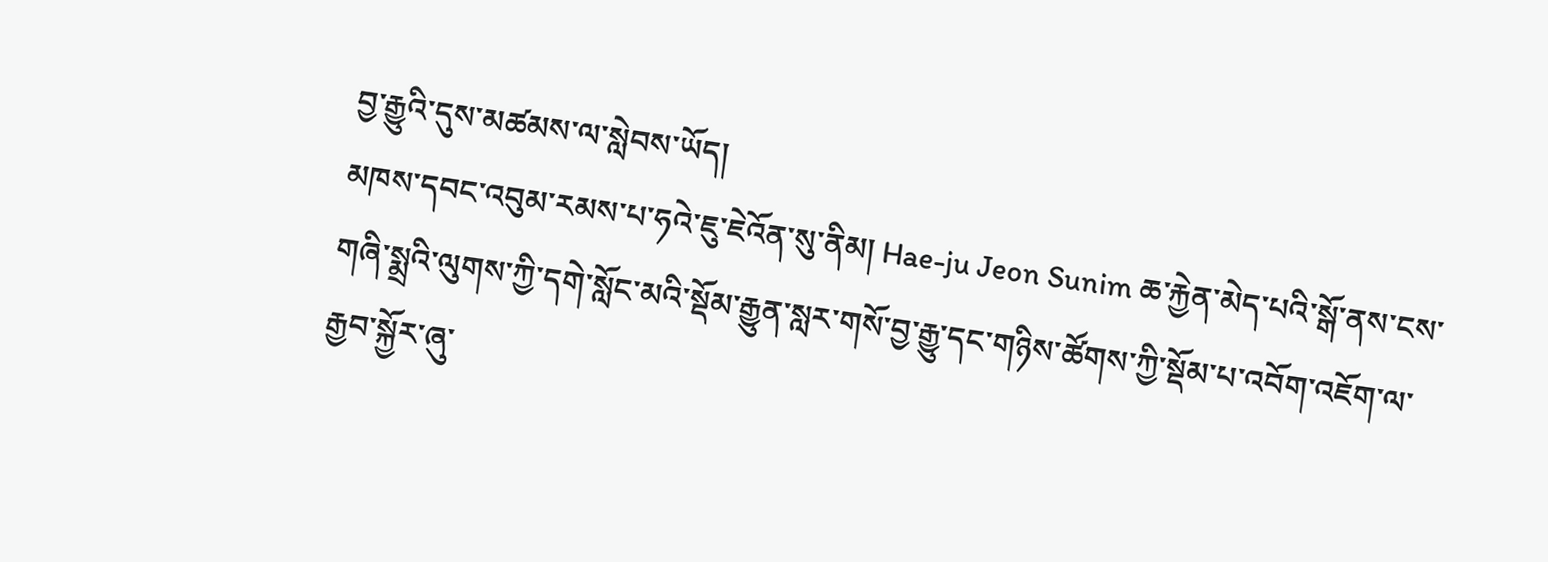བྱ་རྒྱུའི་དུས་མཚམས་ལ་སླེབས་ཡོད།
མཁས་དབང་འབུམ་རམས་པ་ཧའེ་ཇུ་ཇེའོན་སུ་ནིམ། Hae-ju Jeon Sunim ཆ་རྐྱེན་མེད་པའི་སྒོ་ནས་ངས་གཞི་སྨྲའི་ལུགས་ཀྱི་དགེ་སློང་མའི་སྡོམ་རྒྱུན་སླར་གསོ་བྱ་རྒྱུ་དང་གཉིས་ཚོགས་ཀྱི་སྡོམ་པ་འབོག་འཇོག་ལ་རྒྱབ་སྐྱོར་ཞུ་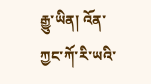རྒྱུ་ཡིན། འོན་ཀྱང་ཀོ་རི་ཡའི་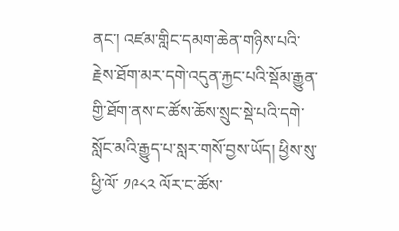ནང་། འཛམ་གླིང་དམག་ཆེན་གཉིས་པའི་རྗེས་ཐོག་མར་དགེ་འདུན་རྐྱང་པའི་སྡོམ་རྒྱུན་གྱི་ཐོག་ནས་ང་ཚོས་ཆོས་སྲུང་སྡེ་པའི་དགེ་སློང་མའི་རྒྱུད་པ་སླར་གསོ་བྱས་ཡོད། ཕྱིས་སུ་ཕྱི་ལོ་ ༡༩༨༢ ལོར་ང་ཚོས་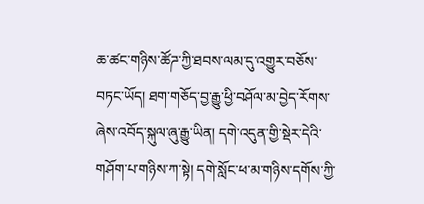ཆ་ཚང་གཉིས་ཚོཌ་ཀྱི་ཐབས་ལམ་དུ་འགྱུར་བཅོས་བཏང་ཡོད། ཐག་གཅོད་བྱ་རྒྱུ་ཕྱི་བཤོལ་མ་བྱེད་རོགས་ཞེས་འབོད་སྐུལ་ཞུ་རྒྱུ་ཡིན། དགེ་འདུན་གྱི་སྡེར་དེའི་གཤོག་པ་གཉིས་ཀ་སྟེ། དགེ་སློང་ཕ་མ་གཉིས་དགོས་ཀྱི་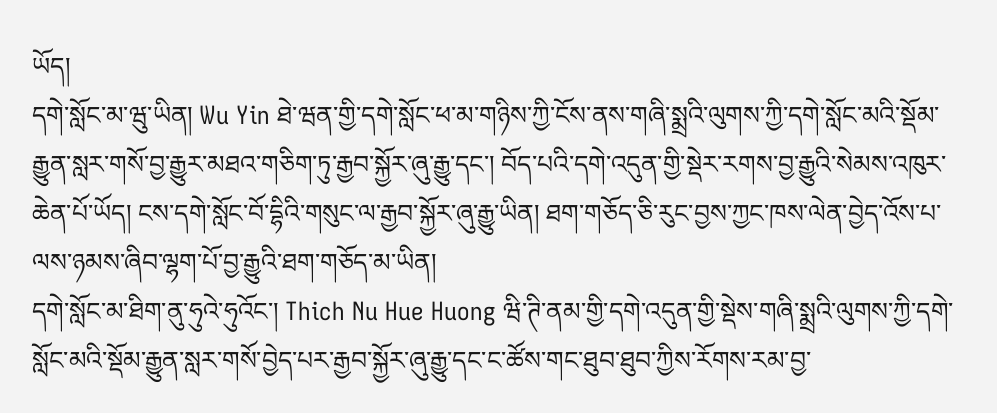ཡོད།
དགེ་སློང་མ་ཝུ་ཡིན། Wu Yin ཐེ་ཝན་གྱི་དགེ་སློང་ཕ་མ་གཉིས་ཀྱི་ངོས་ནས་གཞི་སྨྲའི་ལུགས་ཀྱི་དགེ་སློང་མའི་སྡོམ་རྒྱུན་སླར་གསོ་བྱ་རྒྱུར་མཐའ་གཅིག་ཏུ་རྒྱབ་སྐྱོར་ཞུ་རྒྱུ་དང་། བོད་པའི་དགེ་འདུན་གྱི་སྡེར་རགས་བྱ་རྒྱུའི་སེམས་འཁུར་ཆེན་པོ་ཡོད། ངས་དགེ་སློང་བོ་དྷིའི་གསུང་ལ་རྒྱབ་སྐྱོར་ཞུ་རྒྱུ་ཡིན། ཐག་གཅོད་ཅི་རུང་བྱས་ཀྱང་ཁས་ལེན་བྱེད་འོས་པ་ལས་ཉམས་ཞིབ་ལྷག་པོ་བྱ་རྒྱུའི་ཐག་གཅོད་མ་ཡིན།
དགེ་སློང་མ་ཐིག་ནུ་ཧུའེ་ཧུའོང་། Thich Nu Hue Huong ཝི་ཊི་ནམ་གྱི་དགེ་འདུན་གྱི་སྡེས་གཞི་སྨྲའི་ལུགས་ཀྱི་དགེ་སློང་མའི་སྡོམ་རྒྱུན་སླར་གསོ་བྱེད་པར་རྒྱབ་སྐྱོར་ཞུ་རྒྱུ་དང་ང་ཚོས་གང་ཐུབ་ཐུབ་ཀྱིས་རོགས་རམ་བྱ་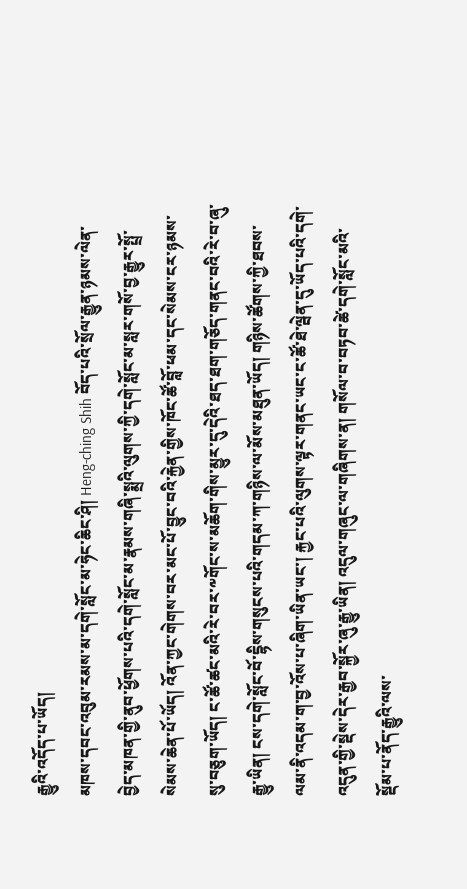རྒྱུའི་འདོད་པ་ཡོད།
མཁས་དབང་འབུམ་རམས་མ་དགེ་སློང་མ་ཧེང་ཆིང་ཤི། Heng-ching Shih བོད་པའི་སྲོལ་རྒྱུན་ཉམས་ལེན་བྱེད་མཁན་གྱི་ནུབ་ཕྱོགས་པའི་དགེ་སློང་མ་རྣམས་གཞི་སྨྲའི་ལུགས་ཀྱི་དགེ་སློང་མ་སླར་གསོ་བྱ་རྒྱུར་སྤྲོ་སེམས་ཆེན་པོ་ཡོད། འོན་ཀྱང་གེགས་བར་མང་པོ་བྱུང་བའི་རྐྱེན་གྱིས་ཁོང་ཚོ་བློ་ཕམ་དང་སེམས་ངར་ཉམས་སུ་བཅུག་ཡོད། ང་ཚོ་ཚང་མའི་རེ་བར་༸གོང་ས་མཆོག་གིས་མྱུར་དུ་དེའི་ཐད་ཐག་གཅོད་གནང་བའི་རེ་བ་ཞུ་རྒྱུ་ཡིན། ངས་དགེ་སློང་བོ་དྷིས་གསུངས་པའི་གདམ་ཀ་གཉིས་ལ་མོས་མཐུན་ཡོད། གཉིས་ཚོགས་ཀྱི་ཐབས་ལམ་ནི་འདམ་ག་བྱ་འོས་པ་ཞིག་ཡིན་ཡང་། རྐྱང་པའི་ལུགས་ལྟར་གནང་ཡང་ང་ཚོ་ཐེ་ལྦེན་དུ་ཡོད་པའི་དགེ་འདུན་གྱི་སྡེས་དེར་རྒྱབ་སྐྱོར་ཞུ་རྒྱུ་ཡིན། འདུལ་གཞུང་ལ་གཞིགས་ན། གསོལ་བ་བཏབ་ཚེ་དགེ་སློང་མའི་སྡོམ་པ་ནོད་རྒྱུའི་ལས་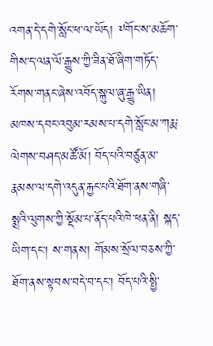འགན་དེ་དགེ་སློང་ཕ་ལ་ཡོད། ༸གོང་ས་མཆོག་གིས་ད་ལན་ལོ་རྒྱུས་ཀྱི་ཟིན་ཐོ་ཞིག་གཏོད་རོགས་གནང་ཞེས་འབོད་སྐུལ་ཞུ་རྒྱུ་ཡིན།
མཁས་དབང་འབུམ་རམས་པ་དགེ་སློང་མ་ཀརྨ་ལེགས་བཤད་མཚོ་མོ། བོད་པའི་བཙུན་མ་རྣམས་ལ་དགེ་འདུན་རྐྱང་པའི་ཐོག་ནས་གཞི་སྨྲའི་ལུགས་ཀྱི་སྡོམ་པ་ནོད་པའི་ཁེ་ཕན་ནི། སྐད་ཡིག་དང་། ས་གནས། གོམས་སྲོལ་བཅས་ཀྱི་ཐོག་ནས་སྟབས་བདེ་བ་དང་། བོད་པའི་སྤྱི་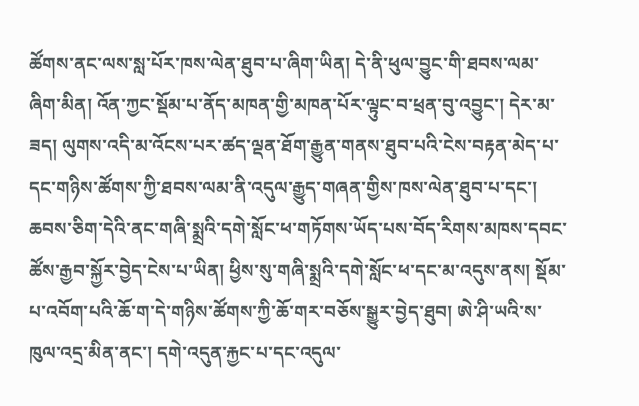ཚོགས་ནང་ལས་སླ་པོར་ཁས་ལེན་ཐུབ་པ་ཞིག་ཡིན། དེ་ནི་ཕུལ་བྱུང་གི་ཐབས་ལམ་ཞིག་མིན། འོན་ཀྱང་སྡོམ་པ་ནོད་མཁན་གྱི་མཁན་པོར་ལྟུང་བ་ཕྲན་བུ་འབྱུང་། དེར་མ་ཟད། ལུགས་འདི་མ་འོངས་པར་ཚད་ལྡན་ཐོག་རྒྱུན་གནས་ཐུབ་པའི་ངེས་བརྟན་མེད་པ་དང་གཉིས་ཚོགས་ཀྱི་ཐབས་ལམ་ནི་འདུལ་རྒྱུད་གཞན་གྱིས་ཁས་ལེན་ཐུབ་པ་དང་། ཆབས་ཅིག་དེའི་ནང་གཞི་སྨྲའི་དགེ་སློང་ཕ་གཏོགས་ཡོད་པས་བོད་རིགས་མཁས་དབང་ཚོས་རྒྱབ་སྐྱོར་བྱེད་ངེས་པ་ཡིན། ཕྱིས་སུ་གཞི་སྨྲའི་དགེ་སློང་ཕ་དང་མ་འདུས་ནས། སྡོམ་པ་འབོག་པའི་ཆོ་ག་དེ་གཉིས་ཚོགས་ཀྱི་ཆོ་གར་བཅོས་སྒྱུར་བྱེད་ཐུབ། ཨེ་ཤི་ཡའི་ས་ཁུལ་འདྲ་མིན་ནང་། དགེ་འདུན་རྐྱང་པ་དང་འདུལ་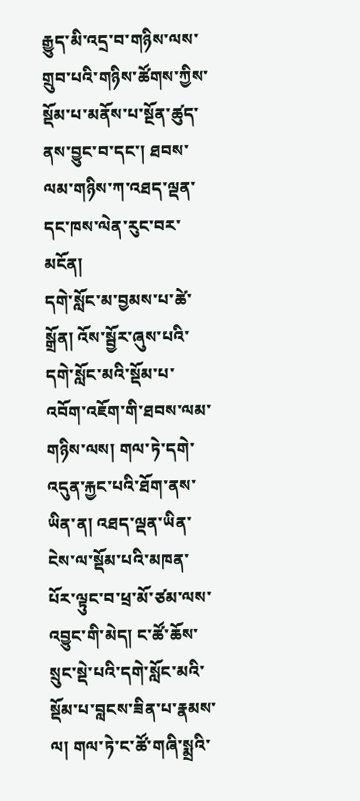རྒྱུད་མི་འདྲ་བ་གཉིས་ལས་གྲུབ་པའི་གཉིས་ཚོགས་ཀྱིས་སྡོམ་པ་མནོས་པ་སྔོན་ཚུད་ནས་བྱུང་བ་དང་། ཐབས་ལམ་གཉིས་ཀ་འཐད་ལྡན་དང་ཁས་ལེན་རུང་བར་མངོན།
དགེ་སློང་མ་བྱམས་པ་ཚེ་སྒྲོན། འོས་སྦྱོར་ཞུས་པའི་དགེ་སློང་མའི་སྡོམ་པ་འབོག་འཇོག་གི་ཐབས་ལམ་གཉིས་ལས། གལ་ཏེ་དགེ་འདུན་རྐྱང་པའི་ཐོག་ནས་ཡིན་ན། འཐད་ལྡན་ཡིན་ངེས་ལ་སྡོམ་པའི་མཁན་པོར་ལྟུང་བ་ཕྲ་མོ་ཙམ་ལས་འབྱུང་གི་མེད། ང་ཚོ་ཆོས་སྲུང་སྡེ་པའི་དགེ་སློང་མའི་སྡོམ་པ་བླངས་ཟིན་པ་རྣམས་ལ། གལ་ཏེ་ང་ཚོ་གཞི་སྨྲའི་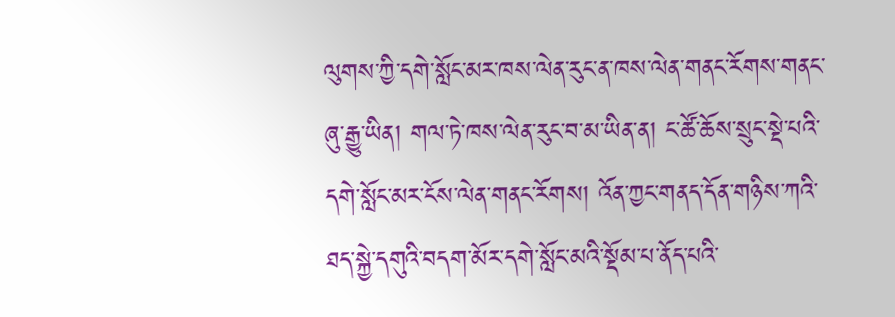ལུགས་ཀྱི་དགེ་སློང་མར་ཁས་ལེན་རུང་ན་ཁས་ལེན་གནང་རོགས་གནང་ཞུ་རྒྱུ་ཡིན། གལ་ཏེ་ཁས་ལེན་རུང་བ་མ་ཡིན་ན། ང་ཚོ་ཆོས་སྲུང་སྡེ་པའི་དགེ་སློང་མར་ངོས་ལེན་གནང་རོགས། འོན་ཀྱང་གནད་དོན་གཉིས་ཀའི་ཐད་སྐྱེ་དགུའི་བདག་མོར་དགེ་སློང་མའི་སྡོམ་པ་ནོད་པའི་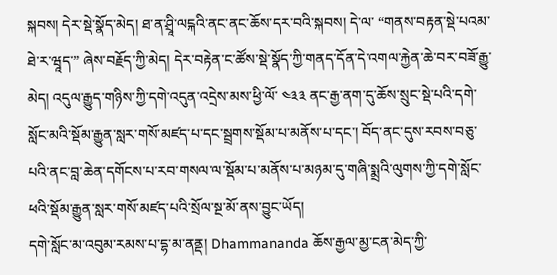སྐབས། དེར་སྡེ་སྣོད་མེད། ཐ་ན་ཤྲཱི་ལངྐའི་ནང་ནང་ཆོས་དར་བའི་སྐབས། དེ་ལ་ “གནས་བརྟན་སྡེ་པའམ་ཐེ་ར་ཝཱད་” ཞེས་བརྗོད་ཀྱི་མེད། དེར་བརྟེན་ང་ཚོས་སྡེ་སྣོད་ཀྱི་གནད་དོན་དེ་འགལ་རྐྱེན་ཆེ་བར་བཟོ་རྒྱུ་མེད། འདུལ་རྒྱུད་གཉིས་ཀྱི་དགེ་འདུན་འདྲེས་མས་ཕྱི་ལོ་ ༤༣༣ ནང་རྒྱ་ནག་དུ་ཆོས་སྲུང་སྡེ་པའི་དགེ་སློང་མའི་སྡོམ་རྒྱུན་སླར་གསོ་མཛད་པ་དང་སྦྲགས་སྡོམ་པ་མནོས་པ་དང་། བོད་ནང་དུས་རབས་བཅུ་པའི་ནང་བླ་ཆེན་དགོངས་པ་རབ་གསལ་ལ་སྡོམ་པ་མནོས་པ་མཉམ་དུ་གཞི་སྨྲའི་ལུགས་ཀྱི་དགེ་སློང་ཕའི་སྡོམ་རྒྱུན་སླར་གསོ་མཛད་པའི་སྲོལ་སྔ་མོ་ནས་བྱུང་ཡོད།
དགེ་སློང་མ་འབུམ་རམས་པ་དྷ་མ་ནནྡ། Dhammananda ཆོས་རྒྱལ་མྱ་ངན་མེད་ཀྱི་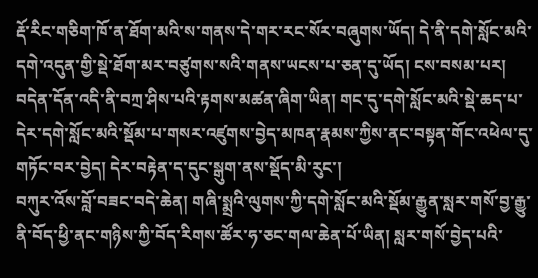རྡོ་རིང་གཅིག་ཁོ་ན་ཐོག་མའི་ས་གནས་དེ་གར་རང་སོར་བཞུགས་ཡོད། དེ་ནི་དགེ་སློང་མའི་དགེ་འདུན་གྱི་སྡེ་ཐོག་མར་བཙུགས་སའི་གནས་ཡངས་པ་ཅན་དུ་ཡོད། ངས་བསམ་པར། བདེན་དོན་འདི་ནི་བཀྲ་ཤིས་པའི་རྟགས་མཚན་ཞིག་ཡིན། གང་དུ་དགེ་སློང་མའི་སྡེ་ཆད་པ་དེར་དགེ་སློང་མའི་སྡོམ་པ་གསར་འཛུགས་བྱེད་མཁན་རྣམས་ཀྱིས་ནང་བསྟན་གོང་འཕེལ་དུ་གཏོང་བར་བྱེད། དེར་བརྟེན་ད་དུང་སྒུག་ནས་སྡོད་མི་རུང་།
བཀུར་འོས་བློ་བཟང་བདེ་ཆེན། གཞི་སྨྲའི་ལུགས་ཀྱི་དགེ་སློང་མའི་སྡོམ་རྒྱུན་སླར་གསོ་བྱ་རྒྱུ་ནི་བོད་ཕྱི་ནང་གཉིས་ཀྱི་བོད་རིགས་ཚོར་ཧ་ཅང་གལ་ཆེན་པོ་ཡིན། སླར་གསོ་བྱེད་པའི་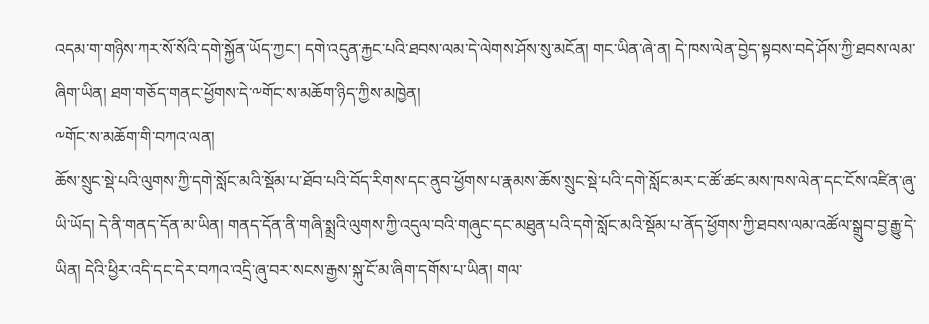འདམ་ག་གཉིས་ཀར་སོ་སོའི་དགེ་སྐྱོན་ཡོད་ཀྱང་། དགེ་འདུན་རྐྱང་པའི་ཐབས་ལམ་དེ་ལེགས་ཤོས་སུ་མངོན། གང་ཡིན་ཞེ་ན། དེ་ཁས་ལེན་བྱེད་སྟབས་བདེ་ཤོས་ཀྱི་ཐབས་ལམ་ཞིག་ཡིན། ཐག་གཅོད་གནང་ཕྱོགས་དེ་༸གོང་ས་མཆོག་ཉིད་ཀྱིས་མཁྱེན།
༸གོང་ས་མཆོག་གི་བཀའ་ལན།
ཆོས་སྲུང་སྡེ་པའི་ལུགས་ཀྱི་དགེ་སློང་མའི་སྡོམ་པ་ཐོབ་པའི་བོད་རིགས་དང་ནུབ་ཕྱོགས་པ་རྣམས་ཆོས་སྲུང་སྡེ་པའི་དགེ་སློང་མར་ང་ཚོ་ཚང་མས་ཁས་ལེན་དང་ངོས་འཛིན་ཞུ་ཡི་ཡོད། དེ་ནི་གནད་དོན་མ་ཡིན། གནད་དོན་ནི་གཞི་སྨྲའི་ལུགས་ཀྱི་འདུལ་བའི་གཞུང་དང་མཐུན་པའི་དགེ་སློང་མའི་སྡོམ་པ་ནོད་ཕྱོགས་ཀྱི་ཐབས་ལམ་འཚོལ་སྒྲུབ་བྱ་རྒྱུ་དེ་ཡིན། དེའི་ཕྱིར་འདི་དང་དེར་བཀའ་འདྲི་ཞུ་བར་སངས་རྒྱས་སྐུ་ངོ་མ་ཞིག་དགོས་པ་ཡིན། གལ་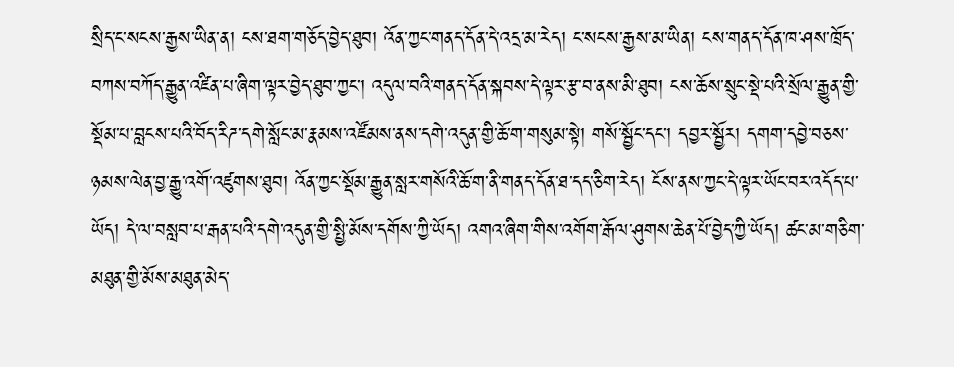སྲིད་ང་སངས་རྒྱས་ཡིན་ན། ངས་ཐག་གཅོད་བྱེད་ཐུབ། འོན་ཀྱང་གནད་དོན་དེ་འདྲ་མ་རེད། ང་སངས་རྒྱས་མ་ཡིན། ངས་གནད་དོན་ཁ་ཤས་ཁྲོད་བཀས་བཀོད་རྒྱུན་འཛིན་པ་ཞིག་ལྟར་བྱེད་ཐུབ་ཀྱང་། འདུལ་བའི་གནད་དོན་སྐབས་དེ་ལྟར་རྩ་བ་ནས་མི་ཐུབ། ངས་ཆོས་སྲུང་སྡེ་པའི་སྲོལ་རྒྱུན་གྱི་སྡོམ་པ་བླངས་པའི་བོད་རིཌ་དགེ་སློང་མ་རྣམས་འཛོམས་ནས་དགེ་འདུན་གྱི་ཆོ་ག་གསུམ་སྟེ། གསོ་སྦྱོང་དང་། དབྱར་སྦྱོར། དགག་དབྱེ་བཅས་ཉམས་ལེན་བྱ་རྒྱུ་འགོ་འཛུགས་ཐུབ། འོན་ཀྱང་སྡོམ་རྒྱུན་སླར་གསོའི་ཆོ་ག་ནི་གནད་དོན་ཐ་དད་ཅིག་རེད། ངོས་ནས་ཀྱང་དེ་ལྟར་ཡོང་བར་འདོད་པ་ཡོད། དེ་ལ་བསླབ་པ་རྒན་པའི་དགེ་འདུན་གྱི་སྤྱི་མོས་དགོས་ཀྱི་ཡོད། འགའ་ཞིག་གིས་འགོག་རྒོལ་ཤུགས་ཆེན་པོ་བྱེད་ཀྱི་ཡོད། ཚང་མ་གཅིག་མཐུན་གྱི་མོས་མཐུན་མེད་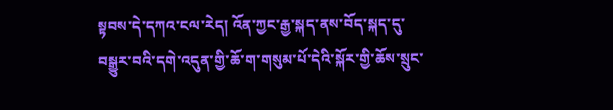སྟབས་དེ་དཀའ་ངལ་རེད། འོན་ཀྱང་རྒྱ་སྐད་ནས་བོད་སྐད་དུ་བསྒྱུར་བའི་དགེ་འདུན་གྱི་ཆོ་ག་གསུམ་པོ་དེའི་སྐོར་གྱི་ཆོས་སྲུང་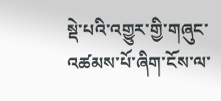སྡེ་པའི་འགྱུར་གྱི་གཞུང་འཚམས་པོ་ཞིག་ངོས་ལ་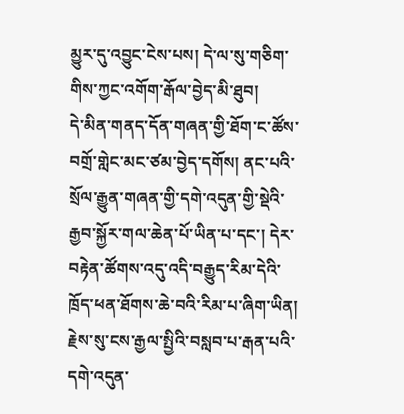མྱུར་དུ་འབྱུང་ངེས་པས། དེ་ལ་སུ་གཅིག་གིས་ཀྱང་འགོག་རྒོལ་བྱེད་མི་ཐུབ།
དེ་མིན་གནད་དོན་གཞན་གྱི་ཐོག་ང་ཚོས་བགྲོ་གླེང་མང་ཙམ་བྱེད་དགོས། ནང་པའི་སྲོལ་རྒྱུན་གཞན་གྱི་དགེ་འདུན་གྱི་སྡེའི་རྒྱབ་སྐྱོར་གལ་ཆེན་པོ་ཡིན་པ་དང་། དེར་བརྟེན་ཚོགས་འདུ་འདི་བརྒྱུད་རིམ་དེའི་ཁྲོད་ཕན་ཐོགས་ཆེ་བའི་རིམ་པ་ཞིག་ཡིན། རྗེས་སུ་ངས་རྒྱལ་སྤྱིའི་བསླབ་པ་རྒན་པའི་དགེ་འདུན་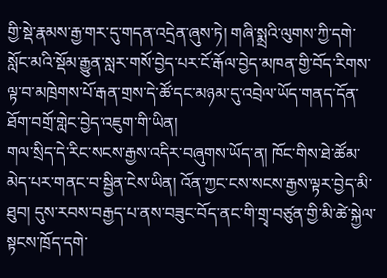གྱི་སྡེ་རྣམས་རྒྱ་གར་དུ་གདན་འདྲེན་ཞུས་ཏེ། གཞི་སྨྲའི་ལུགས་ཀྱི་དགེ་སློང་མའི་སྡོམ་རྒྱུན་སླར་གསོ་བྱེད་པར་ངོ་རྒོལ་བྱེད་མཁན་གྱི་བོད་རིགས་ལྟ་བ་མཁྲེགས་པོ་རྒན་གྲས་དེ་ཚོ་དང་མཉམ་དུ་འབྲེལ་ཡོད་གནད་དོན་ཐོག་བགྲོ་གླེང་བྱེད་འཇུག་གི་ཡིན།
གལ་སྲིད་དེ་རིང་སངས་རྒྱས་འདིར་བཞུགས་ཡོད་ན། ཁོང་གིས་ཐེ་ཚོམ་མེད་པར་གནང་བ་སྦྱིན་ངེས་ཡིན། འོན་ཀྱང་ངས་སངས་རྒྱས་ལྟར་བྱེད་མི་ཐུབ། དུས་རབས་བརྒྱད་པ་ནས་བཟུང་བོད་ནང་གི་གྲྭ་བཙུན་གྱི་མི་ཚེ་སྐྱེལ་སྟངས་ཁྲོད་དགེ་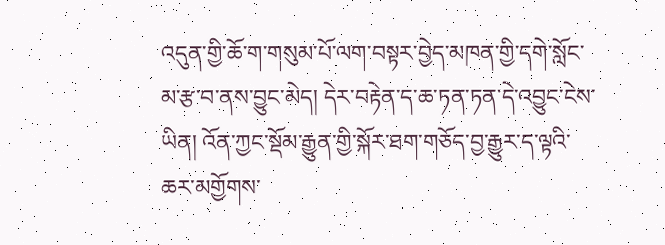འདུན་གྱི་ཆོ་ག་གསུམ་པོ་ལག་བསྟར་བྱེད་མཁན་གྱི་དགེ་སློང་མ་རྩ་བ་ནས་བྱུང་མེད། དེར་བརྟེན་ད་ཆ་ཏན་ཏན་དེ་འབྱུང་ངེས་ཡིན། འོན་ཀྱང་སྡོམ་རྒྱུན་གྱི་སྐོར་ཐག་གཅོད་བྱ་རྒྱུར་ད་ལྟའི་ཆར་མགྱོགས་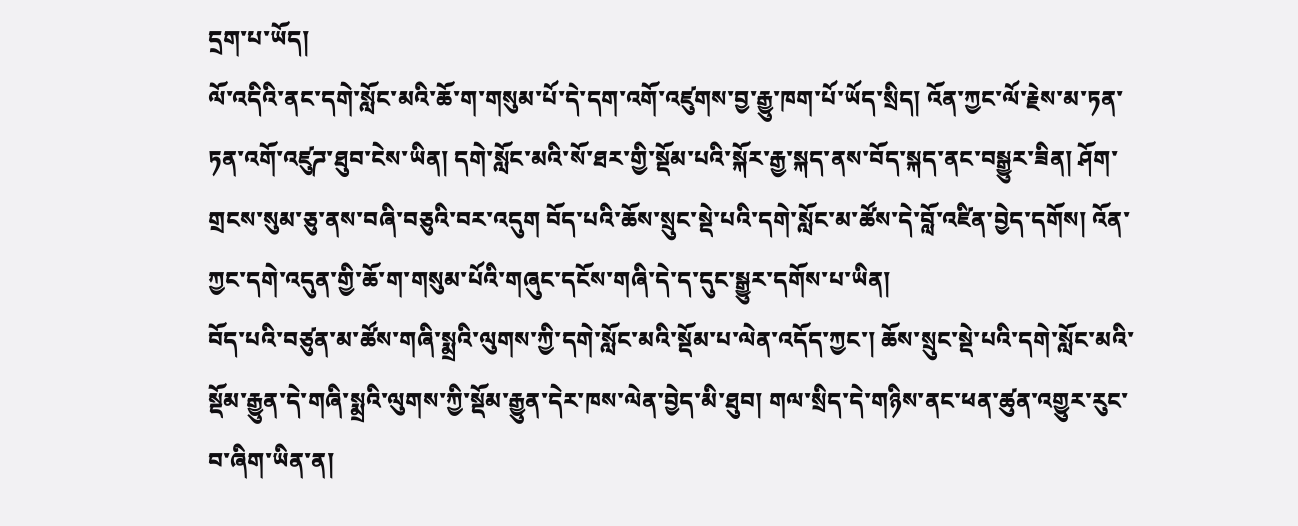དྲག་པ་ཡོད།
ལོ་འདིའི་ནང་དགེ་སློང་མའི་ཆོ་ག་གསུམ་པོ་དེ་དག་འགོ་འཛུགས་བྱ་རྒྱུ་ཁག་པོ་ཡོད་སྲིད། འོན་ཀྱང་ལོ་རྗེས་མ་ཏན་ཏན་འགོ་འཛུཌ་ཐུབ་ངེས་ཡིན། དགེ་སློང་མའི་སོ་ཐར་གྱི་སྡོམ་པའི་སྐོར་རྒྱ་སྐད་ནས་བོད་སྐད་ནང་བསྒྱུར་ཟིན། ཤོག་གྲངས་སུམ་ཅུ་ནས་བཞི་བཅུའི་བར་འདུག བོད་པའི་ཆོས་སྲུང་སྡེ་པའི་དགེ་སློང་མ་ཚོས་དེ་བློ་འཛིན་བྱེད་དགོས། འོན་ཀྱང་དགེ་འདུན་གྱི་ཆོ་ག་གསུམ་པོའི་གཞུང་དངོས་གཞི་དེ་ད་དུང་སྒྱུར་དགོས་པ་ཡིན།
བོད་པའི་བཙུན་མ་ཚོས་གཞི་སྨྲའི་ལུགས་ཀྱི་དགེ་སློང་མའི་སྡོམ་པ་ལེན་འདོད་ཀྱང་། ཆོས་སྲུང་སྡེ་པའི་དགེ་སློང་མའི་སྡོམ་རྒྱུན་དེ་གཞི་སྨྲའི་ལུགས་ཀྱི་སྡོམ་རྒྱུན་དེར་ཁས་ལེན་བྱེད་མི་ཐུབ། གལ་སྲིད་དེ་གཉིས་ནང་ཕན་ཚུན་འགྱུར་རུང་བ་ཞིག་ཡིན་ན།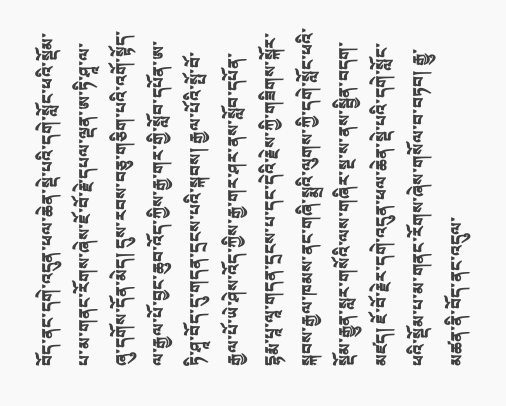བོད་ནང་དགེ་འདུན་ཕལ་ཆེན་སྡེ་པའི་དགེ་སློང་ཕའི་སྡོམ་པ་མ་གནང་རོགས་ཞེས་ཇོ་བོ་རྗེ་དཔལ་ལྡན་ཨ་ཏི་ཤཱ་ལ་ཞུ་དགོས་དོན་མེད། དུས་རབས་བཅུ་གཅིག་པའི་འགོ་སྟོད་ལ་རྒྱལ་པོ་བྱང་ཆུབ་འོད་ཀྱིས་རྒྱ་གར་གྱི་སློབ་དཔོན་ཨ་ཏི་ཤཱ་བོད་དུ་གདན་དྲངས་པའི་སྐབས། རྒྱལ་པོའི་སྤོ་བོ་རྒྱལ་པོ་ཡེ་ཤེས་འོད་ཀྱིས་རྒྱ་གར་ཤར་ནས་སློབ་དཔོན་དྷརྨ་པཱ་ལཱ་གདན་དྲངས་པ་དང་དེའི་རྗེས་ཀྱི་གཟིགས་སྐོར་སྐབས་རྒྱལ་ཁམས་ནང་གཞི་སྨྲའི་ལུགས་ཀྱི་དགེ་སློང་ཕའི་སྡོམ་རྒྱུན་སླར་གསོའི་ལས་གཞིར་སྔ་ས་ནས་སྦྱིན་བདག་མཛད། ཇོ་བོ་རྗེར་དགེ་འདུན་ཕལ་ཆེན་སྡེ་པའི་དགེ་སློང་ཕའི་སྡོམ་པ་མ་གནང་རོགས་ཞེས་གསོལ་བ་བཏབ། རྒྱུ་མཚན་ནི་བོད་ནང་འདུལ་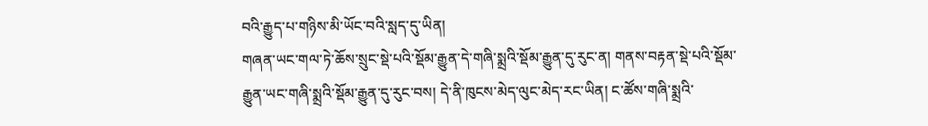བའི་རྒྱུད་པ་གཉིས་མི་ཡོང་བའི་སླད་དུ་ཡིན།
གཞན་ཡང་གལ་ཏེ་ཆོས་སྲུང་སྡེ་པའི་སྡོམ་རྒྱུན་དེ་གཞི་སྨྲའི་སྡོམ་རྒྱུན་དུ་རུང་ན། གནས་བརྟན་སྡེ་པའི་སྡོམ་རྒྱུན་ཡང་གཞི་སྨྲའི་སྡོམ་རྒྱུན་དུ་རུང་བས། དེ་ནི་ཁུངས་མེད་ལུང་མེད་རང་ཡིན། ང་ཚོས་གཞི་སྨྲའི་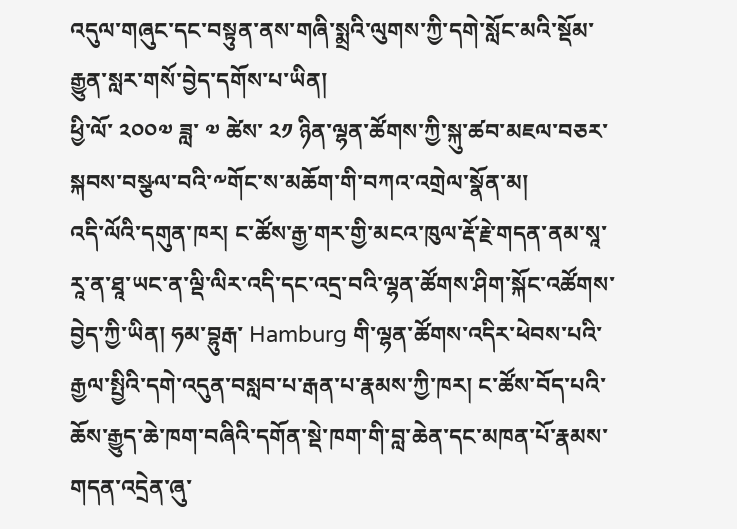འདུལ་གཞུང་དང་བསྟུན་ནས་གཞི་སྨྲའི་ལུགས་ཀྱི་དགེ་སློང་མའི་སྡོམ་རྒྱུན་སླར་གསོ་བྱེད་དགོས་པ་ཡིན།
ཕྱི་ལོ་ ༢༠༠༧ ཟླ་ ༧ ཚེས་ ༢༡ ཉིན་ལྷན་ཚོགས་ཀྱི་སྐུ་ཚབ་མཇལ་བཅར་སྐབས་བསྩལ་བའི་༸གོང་ས་མཆོག་གི་བཀའ་འགྲེལ་སྣོན་མ།
འདི་ལོའི་དགུན་ཁར། ང་ཚོས་རྒྱ་གར་གྱི་མངའ་ཁུལ་རྡོ་རྗེ་གདན་ནམ་སཱ་རཱ་ན་ཐཱ་ཡང་ན་ལྡི་ལིར་འདི་དང་འདྲ་བའི་ལྷན་ཚོགས་ཤིག་སྐོང་འཚོགས་བྱེད་ཀྱི་ཡིན། ཧམ་བྷུརྒ་ Hamburg གི་ལྷན་ཚོགས་འདིར་ཕེབས་པའི་རྒྱལ་སྤྱིའི་དགེ་འདུན་བསླབ་པ་རྒན་པ་རྣམས་ཀྱི་ཁར། ང་ཚོས་བོད་པའི་ཆོས་རྒྱུད་ཆེ་ཁག་བཞིའི་དགོན་སྡེ་ཁག་གི་བླ་ཆེན་དང་མཁན་པོ་རྣམས་གདན་འདྲེན་ཞུ་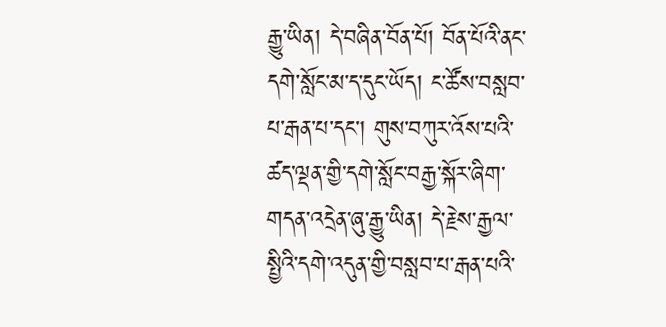རྒྱུ་ཡིན། དེ་བཞིན་བོན་པོ། བོན་པོའི་ནང་དགེ་སློང་མ་ད་དུང་ཡོད། ང་ཚོས་བསླབ་པ་རྒན་པ་དང་། གུས་བཀུར་འོས་པའི་ཚད་ལྡན་གྱི་དགེ་སློང་བརྒྱ་སྐོར་ཞིག་གདན་འདྲེན་ཞུ་རྒྱུ་ཡིན། དེ་རྗེས་རྒྱལ་སྤྱིའི་དགེ་འདུན་གྱི་བསླབ་པ་རྒན་པའི་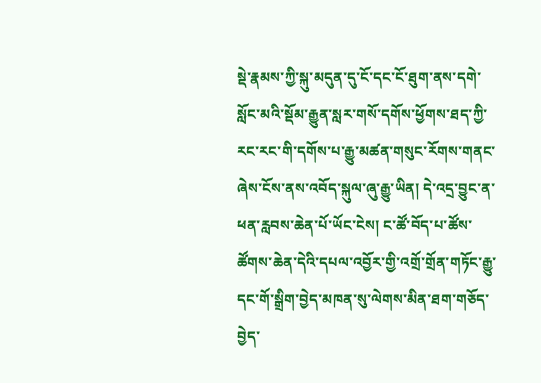སྡེ་རྣམས་ཀྱི་སྐུ་མདུན་དུ་ངོ་དང་ངོ་ཐུག་ནས་དགེ་སློང་མའི་སྡོམ་རྒྱུན་སླར་གསོ་དགོས་ཕྱོགས་ཐད་ཀྱི་རང་རང་གི་དགོས་པ་རྒྱུ་མཚན་གསུང་རོགས་གནང་ཞེས་ངོས་ནས་འབོད་སྐུལ་ཞུ་རྒྱུ་ཡིན། དེ་འདྲ་བྱུང་ན་ཕན་རླབས་ཆེན་པོ་ཡོང་ངེས། ང་ཚོ་བོད་པ་ཚོས་ཚོགས་ཆེན་དེའི་དཔལ་འབྱོར་གྱི་འགྲོ་གྲོན་གཏོང་རྒྱུ་དང་གོ་སྒྲིག་བྱེད་མཁན་སུ་ལེགས་མིན་ཐག་གཅོད་བྱེད་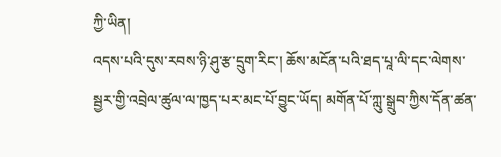ཀྱི་ཡིན།
འདས་པའི་དུས་རབས་ཉི་ཤུ་རྩ་དྲུག་རིང་། ཆོས་མངོན་པའི་ཐད་པཱ་ལི་དང་ལེགས་སྦྱར་གྱི་འབྲེལ་ཚུལ་ལ་ཁྱད་པར་མང་པོ་བྱུང་ཡོད། མགོན་པོ་ཀླུ་སྒྲུབ་ཀྱིས་དོན་ཚན་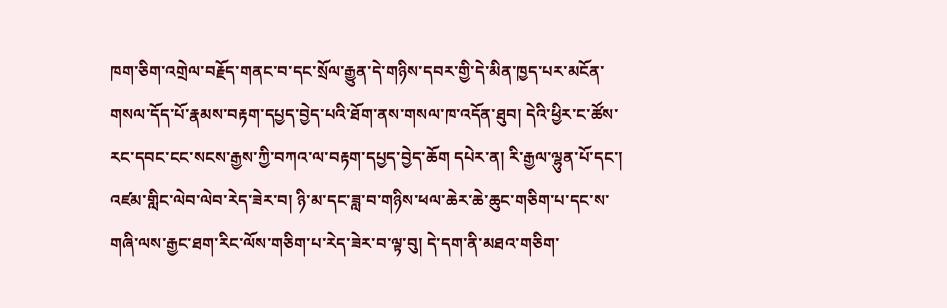ཁག་ཅིག་འགྲེལ་བརྗོད་གནང་བ་དང་སྲོལ་རྒྱུན་དེ་གཉིས་དབར་གྱི་དེ་མིན་ཁྱད་པར་མངོན་གསལ་དོད་པོ་རྣམས་བརྟག་དཔྱད་བྱེད་པའི་ཐོག་ནས་གསལ་ཁ་འདོན་ཐུབ། དེའི་ཕྱིར་ང་ཚོས་རང་དབང་ངང་སངས་རྒྱས་ཀྱི་བཀའ་ལ་བརྟག་དཔྱད་བྱེད་ཆོག དཔེར་ན། རི་རྒྱལ་ལྷུན་པོ་དང་། འཛམ་གླིང་ལེབ་ལེབ་རེད་ཟེར་བ། ཉི་མ་དང་ཟླ་བ་གཉིས་ཕལ་ཆེར་ཆེ་ཆུང་གཅིག་པ་དང་ས་གཞི་ལས་རྒྱང་ཐག་རིང་ལོས་གཅིག་པ་རེད་ཟེར་བ་ལྟ་བུ། དེ་དག་ནི་མཐའ་གཅིག་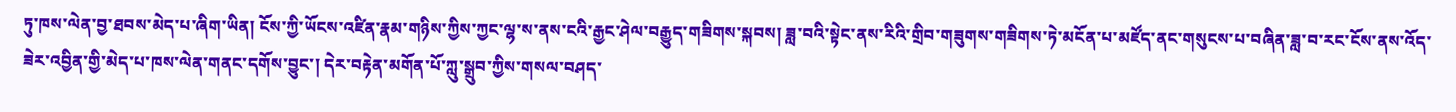ཏུ་ཁས་ལེན་བྱ་ཐབས་མེད་པ་ཞིག་ཡིན། ངོས་ཀྱི་ཡོངས་འཛིན་རྣམ་གཉིས་ཀྱིས་ཀྱང་ལྷ་ས་ནས་ངའི་རྒྱང་ཤེལ་བརྒྱུད་གཟིགས་སྐབས། ཟླ་བའི་སྟེང་ནས་རིའི་གྲིབ་གཟུགས་གཟིགས་ཏེ་མངོན་པ་མཛོད་ནང་གསུངས་པ་བཞིན་ཟླ་བ་རང་ངོས་ནས་འོད་ཟེར་འབྱིན་གྱི་མེད་པ་ཁས་ལེན་གནང་དགོས་བྱུང་། དེར་བརྟེན་མགོན་པོ་ཀླུ་སྒྲུབ་ཀྱིས་གསལ་བཤད་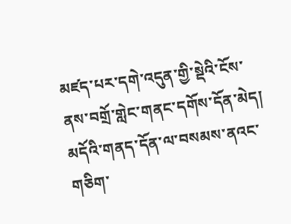མཛད་པར་དགེ་འདུན་གྱི་སྡེའི་ངོས་ནས་བགྲོ་གླེང་གནང་དགོས་དོན་མེད། མདོའི་གནད་དོན་ལ་བསམས་ནའང་གཅིག་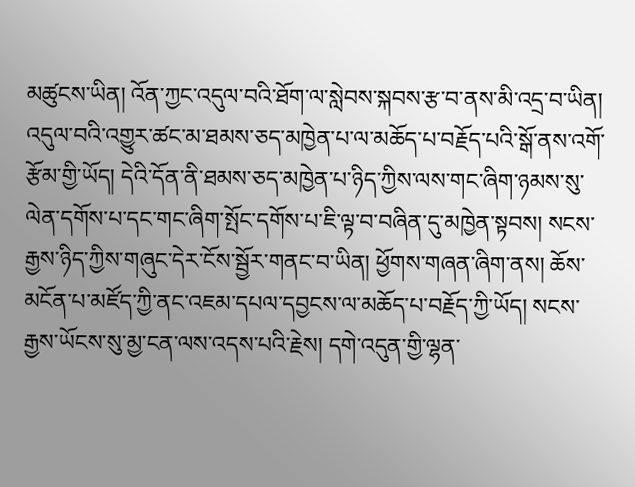མཚུངས་ཡིན། འོན་ཀྱང་འདུལ་བའི་ཐོག་ལ་སླེབས་སྐབས་རྩ་བ་ནས་མི་འདྲ་བ་ཡིན།
འདུལ་བའི་འགྱུར་ཚང་མ་ཐམས་ཅད་མཁྱེན་པ་ལ་མཆོད་པ་བརྗོད་པའི་སྒོ་ནས་འགོ་རྩོམ་གྱི་ཡོད། དེའི་དོན་ནི་ཐམས་ཅད་མཁྱེན་པ་ཉིད་ཀྱིས་ལས་གང་ཞིག་ཉམས་སུ་ལེན་དགོས་པ་དང་གང་ཞིག་སྤོང་དགོས་པ་ཇི་ལྟ་བ་བཞིན་དུ་མཁྱེན་སྟབས། སངས་རྒྱས་ཉིད་ཀྱིས་གཞུང་དེར་ངོས་སྦྱོར་གནང་བ་ཡིན། ཕྱོགས་གཞན་ཞིག་ནས། ཆོས་མངོན་པ་མཛོད་ཀྱི་ནང་འཇམ་དཔལ་དབྱངས་ལ་མཆོད་པ་བརྗོད་ཀྱི་ཡོད། སངས་རྒྱས་ཡོངས་སུ་མྱ་ངན་ལས་འདས་པའི་རྗེས། དགེ་འདུན་གྱི་ལྷན་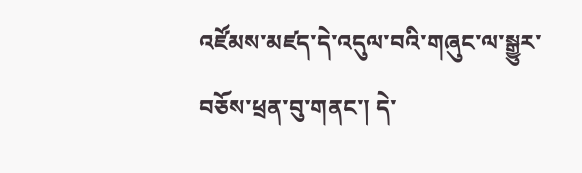འཛོམས་མཛད་དེ་འདུལ་བའི་གཞུང་ལ་སྒྱུར་བཅོས་ཕྲན་བུ་གནང་། དེ་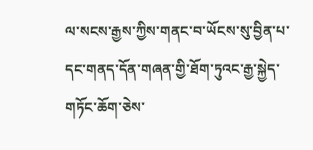ལ་སངས་རྒྱས་ཀྱིས་གནང་བ་ཡོངས་སུ་བྱིན་པ་དང་གནད་དོན་གཞན་གྱི་ཐོག་ཏུའང་རྒྱ་སྐྱེད་གཏོང་ཆོག་ཅེས་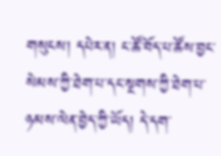གསུངས། དཔེར་ན། ང་ཚོ་བོད་པ་ཚོས་བྱང་སེམས་ཀྱི་ཐེག་པ་དང་སྔགས་ཀྱི་ཐེག་པ་ཉམས་ལེན་བྱེད་ཀྱི་ཡོད། དེ་དག་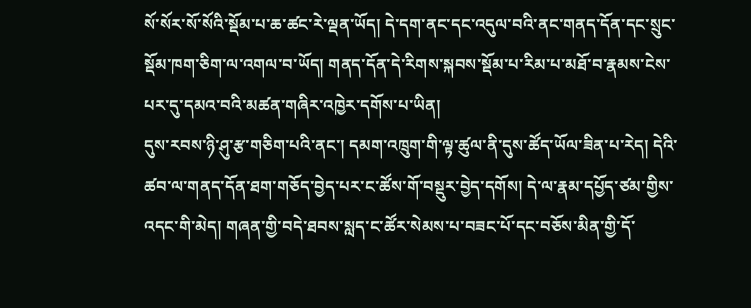སོ་སོར་སོ་སོའི་སྡོམ་པ་ཆ་ཚང་རེ་ལྡན་ཡོད། དེ་དག་ནང་དང་འདུལ་བའི་ནང་གནད་དོན་དང་སྲུང་སྡོམ་ཁག་ཅིག་ལ་འགལ་བ་ཡོད། གནད་དོན་དེ་རིགས་སྐབས་སྡོམ་པ་རིམ་པ་མཐོ་བ་རྣམས་ངེས་པར་དུ་དམའ་བའི་མཚན་གཞིར་འཁྱེར་དགོས་པ་ཡིན།
དུས་རབས་ཉི་ཤུ་རྩ་གཅིག་པའི་ནང་། དམག་འཁྲུག་གི་ལྟ་ཚུལ་ནི་དུས་ཚོད་ཡོལ་ཟིན་པ་རེད། དེའི་ཚབ་ལ་གནད་དོན་ཐག་གཅོད་བྱེད་པར་ང་ཚོས་གོ་བསྡུར་བྱེད་དགོས། དེ་ལ་རྣམ་དཔྱོད་ཙམ་གྱིས་འདང་གི་མེད། གཞན་གྱི་བདེ་ཐབས་སླད་ང་ཚོར་སེམས་པ་བཟང་པོ་དང་བཅོས་མིན་གྱི་དོ་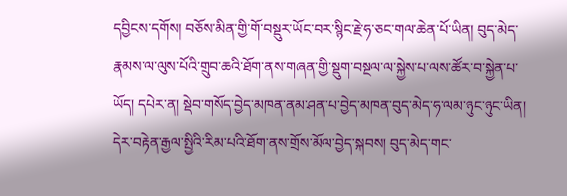དབྱིངས་དགོས། བཅོས་མིན་གྱི་གོ་བསྡུར་ཡོང་བར་སྙིང་རྗེ་ཧ་ཅང་གལ་ཆེན་པོ་ཡིན། བུད་མེད་རྣམས་ལ་ལུས་པོའི་གྲུབ་ཆའི་ཐོག་ནས་གཞན་གྱི་སྡུག་བསྔལ་ལ་སྐྱེས་པ་ལས་ཚོར་བ་སྐྱེན་པ་ཡོད། དཔེར་ན། སྡེབ་གསོད་བྱེད་མཁན་ནམ་ཤན་པ་བྱེད་མཁན་བུད་མེད་ཧ་ལམ་ཉུང་ཉུང་ཡིན། དེར་བརྟེན་རྒྱལ་སྤྱིའི་རིམ་པའི་ཐོག་ནས་གྲོས་མོལ་བྱེད་སྐབས། བུད་མེད་གང་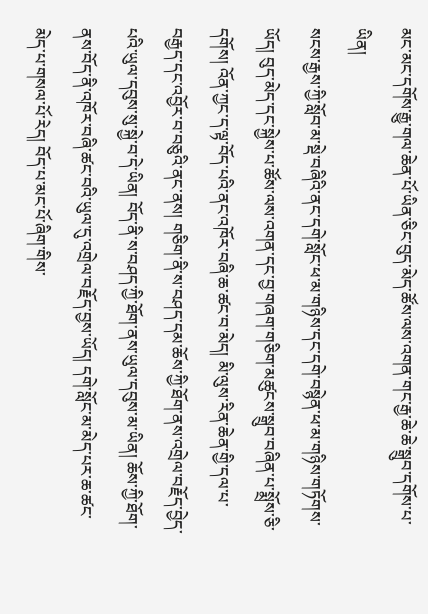མང་མང་དགོས་རྒྱུ་གལ་ཆེན་པོ་ཡིན་ཅིང་བུད་མེད་ཚོས་ལས་འགན་གང་རྒྱ་ཆེ་ཆེ་སྒྲུབ་དགོས་པ་ཡིན།
སངས་རྒྱས་ཀྱི་སློབ་མ་སྡེ་བཞིའི་ནང་དགེ་སློང་ཕ་མ་གཉིས་དང་དགེ་བསྙེན་ཕ་མ་གཉིས་གཏོགས་ཡོད། བུད་མེད་དང་སྐྱེས་པ་ཚོས་ལས་འགན་དང་བྱ་གཞག་གཅིག་མཚུངས་སྒྲུབ་བཞིན་པ་སྨྲོས་ཅི་དགོས། འོན་ཀྱང་ད་ལྟ་བོད་པའི་ནང་འཁོར་བཞི་ཆ་ཚང་བ་མེད། མི་ལུས་རིན་ཆེན་གྱི་དལ་པ་བརྒྱད་དང་འབྱོར་བ་བཅུའི་ནང་ནས། གཅིག་ནི་ས་བཤད་དམ་ཆོས་ཀྱི་ཐོག་ནས་འགྲེལ་བརྗོད་བྱེད་པའི་ཡུལ་དབུས་སུ་སྐྱེ་བ་དེ་ཡིན། བོད་ནི་ས་བཤད་ཀྱི་ཐོག་ནས་ཡུལ་དབུས་མ་ཡིན། ཆོས་ཀྱི་ཐོག་ནས་བོད་ནི་འཁོར་བཞི་ཚང་བའི་ཡུལ་དུ་འགྲེལ་བརྗོད་བྱས་ཡོད། དགེ་སློང་མ་མེད་པར་ཆ་ཚང་མེད་པ་གསལ་པོ་རེད། བོད་པ་མང་པོ་ཞིག་གིས་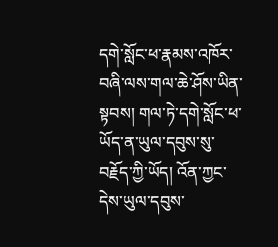དགེ་སློང་ཕ་རྣམས་འཁོར་བཞི་ལས་གལ་ཆེ་ཤོས་ཡིན་སྟབས། གལ་ཏེ་དགེ་སློང་ཕ་ཡོད་ན་ཡུལ་དབུས་སུ་བརྗོད་ཀྱི་ཡོད། འོན་ཀྱང་དེས་ཡུལ་དབུས་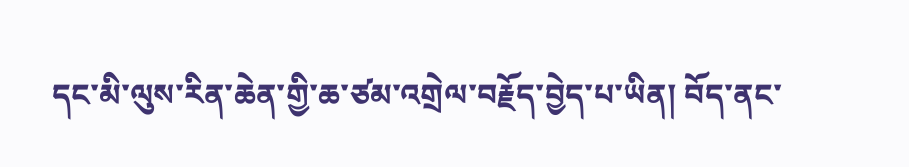དང་མི་ལུས་རིན་ཆེན་གྱི་ཆ་ཙམ་འགྲེལ་བརྗོད་བྱེད་པ་ཡིན། བོད་ནང་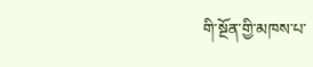གི་སྔོན་གྱི་མཁས་པ་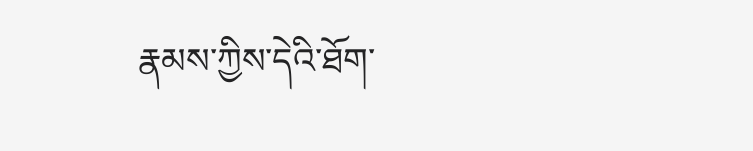རྣམས་ཀྱིས་དེའི་ཐོག་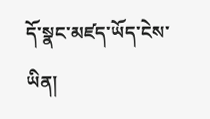དོ་སྣང་མཛད་ཡོད་ངེས་ཡིན།